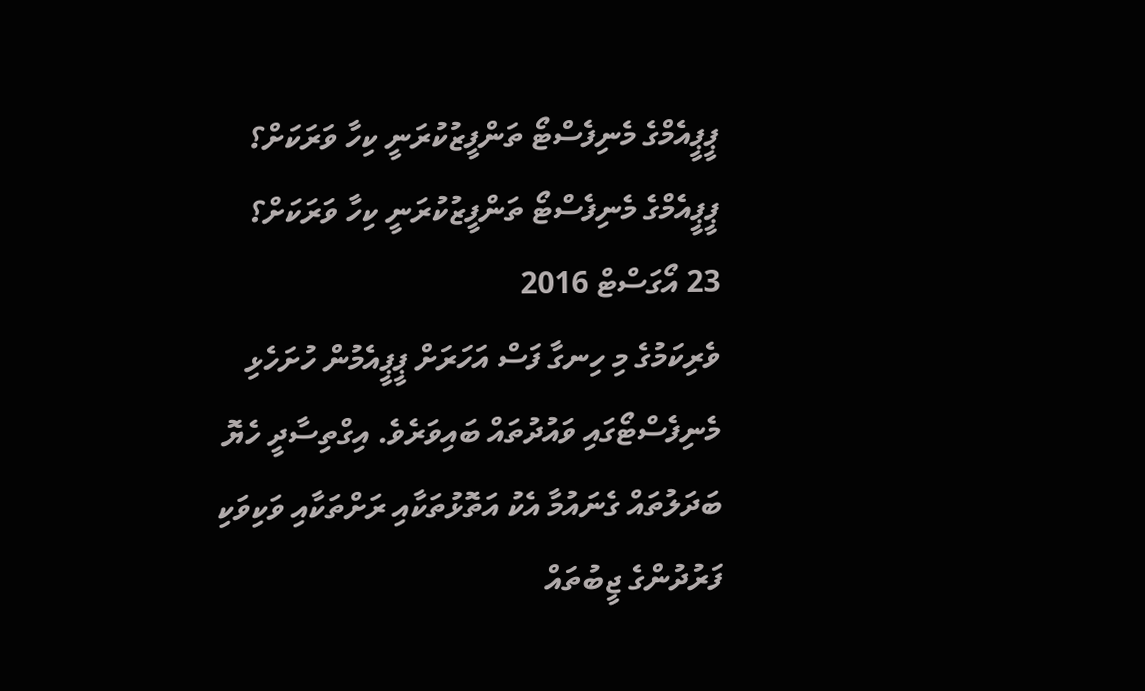ޕީޕީއެމްގެ މެނިފެސްޓޯ ތަންފީޒުކުރަނީ ކިހާ ވަރަކަށް؟
ޕީޕީއެމްގެ މެނިފެސްޓޯ ތަންފީޒުކުރަނީ ކިހާ ވަރަކަށް؟
23 އޯގަސްޓް 2016
ވެރިކަމުގެ މި ހިނގާ ފަސް އަހަރަށް ޕީޕީއެމުން ހުށަހެޅި މެނިފެސްޓޯގައި ވައުދުތައް ބައިވަރެވެ. އިގްތިސާދީ ހެޔޮ ބަދަލުތައް ގެނައުމާ އެކު އަތޮޅުތަކާއި ރަށްތަކާއި ވަކިވަކި ފަރުދުންގެ ޖީބުތައް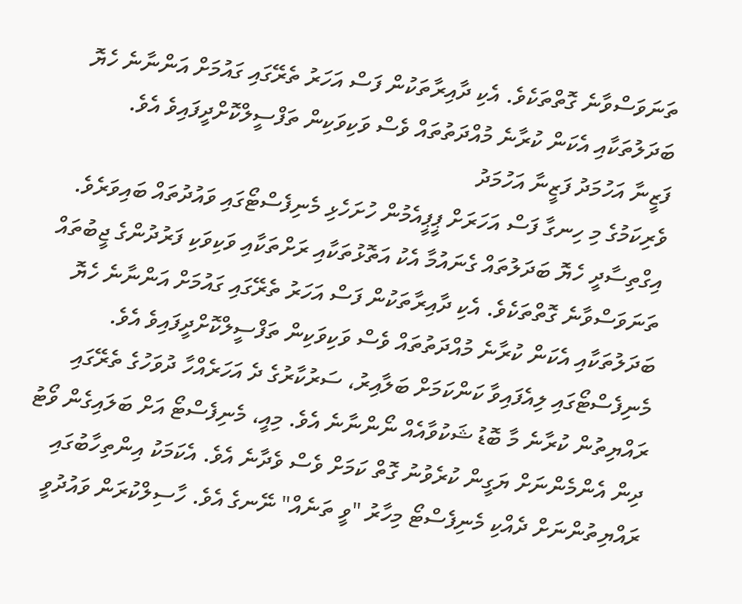ތަނަވަސްވާނެ ގޮތްތަކެވެ. އެކި ދާއިރާތަކުން ފަސް އަހަރު ތެރޭގައި ގައުމަށް އަންނާނެ ހެޔޮ ބަދަލުތަކާއި އެކަން ކުރާނެ މުއްދަތުތައް ވެސް ވަކިވަކިން ތަފްސީލްކޮށްދީފައިވެ އެވެ.
ފަޒީނާ އަހުމަދު ފަޒީނާ އަހުމަދު
ވެރިކަމުގެ މި ހިނގާ ފަސް އަހަރަށް ޕީޕީއެމުން ހުށަހެޅި މެނިފެސްޓޯގައި ވައުދުތައް ބައިވަރެވެ. އިގްތިސާދީ ހެޔޮ ބަދަލުތައް ގެނައުމާ އެކު އަތޮޅުތަކާއި ރަށްތަކާއި ވަކިވަކި ފަރުދުންގެ ޖީބުތައް ތަނަވަސްވާނެ ގޮތްތަކެވެ. އެކި ދާއިރާތަކުން ފަސް އަހަރު ތެރޭގައި ގައުމަށް އަންނާނެ ހެޔޮ ބަދަލުތަކާއި އެކަން ކުރާނެ މުއްދަތުތައް ވެސް ވަކިވަކިން ތަފްސީލްކޮށްދީފައިވެ އެވެ.
މެނިފެސްޓޯގައި ލިއެފައިވާ ކަންކަމަށް ބަލާއިރު، ސަރުކާރުގެ ދެ އަހަރެއްހާ ދުވަހުގެ ތެރޭގައި ރައްޔިތުން ކުރާނެ މާ ބޮޑު ޝަކުވާއެއް ނޯންނާނެ އެވެ. މިއީ، މެނިފެސްޓޯ އަށް ބަލައިގެން ވޯޓު ދިން އެންމެންނަށް ޔަގީން ކުރެވުނު ގޮތް ކަމަށް ވެސް ވެދާނެ އެވެ. އެކަމަކު އިންތިހާބުގައި ރައްޔިތުންނަށް ދެއްކި މެނިފެސްޓޯ މިހާރު "ވީ ތަނެއް" ނޭނގެ އެވެ. ހާސިލްކުރަން ވައުދުވީ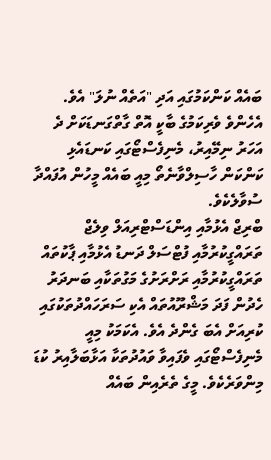ބައެއް ކަންކަމުގައި އަދި "އަތެއް ނުލަ" އެވެ. އެހެންވެ ވެރިކަމުގެ ބާކީ އޮތް ގާތްގަނޑަކަށް ދެ އަހަރު ނިމޭއިރު، މެނިފެސްޓޯގައި ކަނޑައެޅި ކަންކަން ހާސިލްވާނެތޯ މިއީ ބައެއް މީހުން އުފައްދާ ސުވާލެކެވެ.
ބްރިޖް އެޅުމާއި އިންޑަސްޓްރިއަލް ވިލެޖް ތަރައްގީކުރުމާއި ފުޓްސަލް ދަނޑު އެޅުމާއި ޕާކުތައް ތަރައްގީކުރުމާއި ރަށްރަށުގެ މަގުތަކާއި ބަނދަރު ހެދުން ފަދަ މަޝްރޫއުތައް އެކި ސަރަހައްދުތަކުގައި ކުރިއަށް އެބަ ގެންދެ އެވެ. އެކަމަކު މިއީ މެނިފެސްޓޯގައި ވެފައިވާ ވައުދުތަކާ އަޅާބަލާއިރު ކުޑަ މިންވަރެކެވެ. މީގެ ތެރެއިން ބައެއް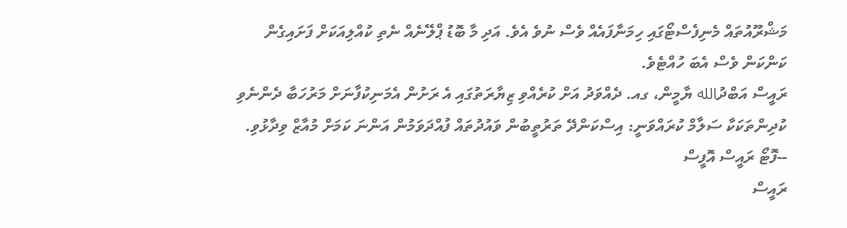މަޝްރޫއުތައް މެނިފެސްޓޯގައި ހިމަނާފައެއް ވެސް ނުވެ އެވެ. އަދި މާ ބޮޑު ޕްލޭނެއް ނެތި ކުއްލިއަކަށް ފަށައިގެން ކަންކަން ވެސް އެބަ ހުއްޓެވެ.
ރައީސް އަބްދުالله ޔާމީން، ގއ. ދެއްވަދު އަށް ކުރެއްވި ޒިޔާރަތުގައި އެ ރަށުން އެމަނިކުފާނަށް މަރުހަބާ ދެންނެވި ކުދިންތަކަކާ ސަލާމް ކުރައްވަނީ: އިސްކަންދޭ ތަރުތީބުން ވައުދުތައް ފުއްދަވަމުން އަންނަ ކަމަށް މުއާޒް ވިދާޅުވި. --ފޮޓޯ ރައީސް އޮފީސް
ރައީސް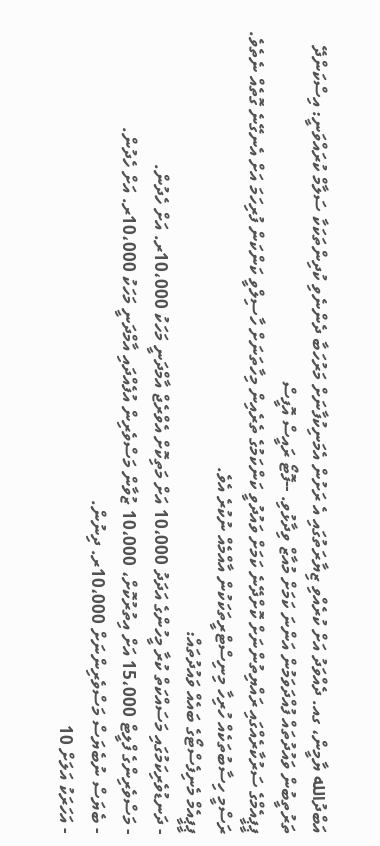އަބްދުالله ޔާމީން، ގއ. ދެއްވަދު އަށް ކުރެއްވި ޒިޔާރަތުގައި އެ ރަށުން އެމަނިކުފާނަށް މަރުހަބާ ދެންނެވި ކުދިންތަކަކާ ސަލާމް ކުރައްވަނީ: އިސްކަންދޭ ތަރުތީބުން ވައުދުތައް ފުއްދަވަމުން އަންނަ ކަމަށް މުއާޒް ވިދާޅުވި. --ފޮޓޯ ރައީސް އޮފީސް
ޕީޕީއެމްގެ ސަރުކާރެއްގައި ރައްޔިތުންނަށް ކޮށްދޭނެ ކަމަށް ވައުދުވީ ކަންކަމުގެ ތެރެއިން މިހާތަނަށް ހާސިލްވީ ކަންކަން ފުރިހަމަ އަށް އެނގޭނެ ގޮތެއް ނެތެވެ. ރަސްމީ ހިސާބުތަކެއް ހުރިހާ މިނިސްޓްރީތަކަކުން އާއްމެއް ނުކުރެ އެވެ.
ޕީޕީއެމް މެނިފެސްޓޯގެ ބައެއް ވައުދުތައް:
- ދަނޑުވެރިކަމުގައި މަސައްކަތް ކުރާ މީހުންގެ އަދަދު 10،000 އަށް މަތިކޮށް އެވްރެޖް އާމްދަނީ މަހަކު 10،000ރ. އަށް ހެދުން.
- މަސްވެރިންގެ ފްލީޓް 15،000 އަށް އިތުރުކޮށް، 10،000 ޒުވާން މަސްވެރިން އުފެއްދައި އާމްދަނީ މަހަކު 10،000ރ. އަށް ހެދުން.
- ބެޔަސް ނުބެޔަސް މަސްވެރިންނަށް 10،000ރ. ދިނުން.
- އަހަރަކު އަލަށް 10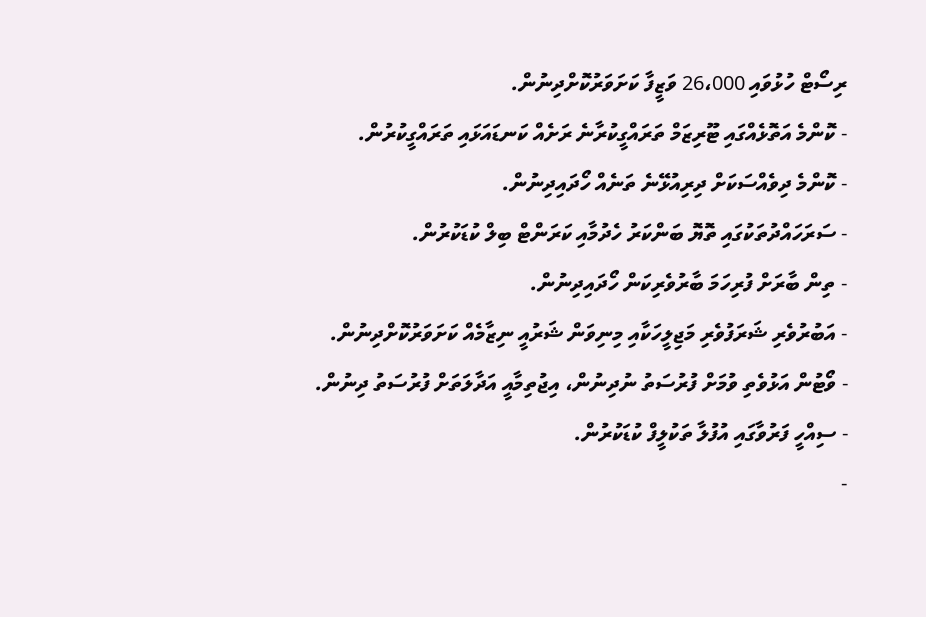ރިސޯޓް ހުޅުވައި 26،000 ވަޒީފާ ކަށަވަރުކޮށްދިނުން.
- ކޮންމެ އަތޮޅެއްގައި ޓޫރިޒަމް ތަރައްގީކުރާނެ ރަށެއް ކަނޑައަޅައި ތަރައްގީކުރުން.
- ކޮންމެ ދިވެއްސަކަށް ދިރިއުޅޭނެ ތަނެއް ހޯދައިދިނުން.
- ސަރަހައްދުތަކުގައި ތޮޔޮ ބަންކަރު ހެދުމާއި ކަރަންޓް ބިލް ކުޑަކުރުން.
- ތިން ބާރަށް ފުރިހަމަ ބާރުވެރިކަން ހޯދައިދިނުން.
- އަބުރުވެރި ޝަރަފުވެރި މަޖިލީހަކާއި މިނިވަން ޝަރުއީ ނިޒާމެއް ކަށަވަރުކޮށްދިނުން.
- ވޯޓުން އަޅުވެތި ވުމަށް ފުރުސަތު ނުދިނުން، އިޖުތިމާއީ އަދާލަތަށް ފުރުސަތު ދިނުން.
- ސިއްހީ ފަރުވާގައި އުފުލާ ތަކުލީފް ކުޑަކުރުން.
-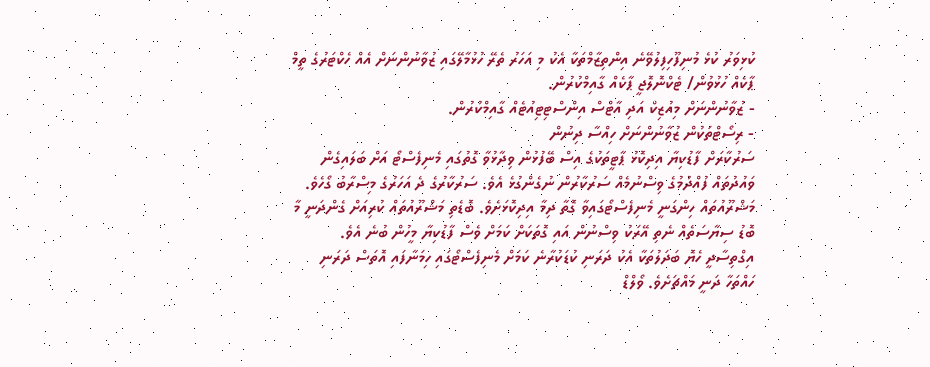ކުޅިވަރު ކުޅެ މުނިފޫހިފިލުވޭނެ އިންތިޒާމްތަކާ އެކު މި އަހަރު ތެރޭ ހުޅުމާލޭގައި ޒުވާނުންނަށް އެއް ހެކްޓަރުގެ ތީމް ޕާކެއް ހުޅުވުން/ ޓެކްނޮލޮޖީ ޕާކެއް ގާއިމްކުރުން.
- ޒުވާނުންނަށް މިއުޒިކް އަދި އާޓްސް އިންސްޓިޓިއުޓެއް ގާއިމްކުރުން.
- ރިސޯޓްތަކުން ޒުވާނުންނަށް ހިއްސާ ދިނުން
ސަރުކާރަށް ފާޑުކިޔާ އިދިކޮޅު ޕާޓީތަކުގެ އިސް ބޭފުޅުން ވިދާޅުވާ ގޮތުގައި މެނިފެސްޓޯ އަށް ބަލައިގެން ވައުދުތައް ފުއްދުމުގެ ވިސްނުމެއް ސަރުކާރުން ނުގެންގުޅެ އެވެ. ސަރުކާރުގެ ދެ އަހަރުގެ މިސްރާބު ގޯހެވެ. މަޝްރޫއުތައް ހިންގަނީ މެނިފެސްޓޯގައިވާ ގޮތާ ދިމާ އިދިކޮޅަށެވެ. ބޮޑެތި މަޝްރޫއުތައް ކުރިއަށް ގެންދަނީ މާ ބޮޑު ސިޔާސަތެއް ނެތި އޭރަކު ވިސްނުން އައި ގޮތަކަށް ކަމަށް ވެސް ފާޑުކިޔާ މީހުން ބުނެ އެވެ.
އިގްތިސާދީ ހެޔޮ ބަދަލުތަކާ އެކު ދަރަނި ކުޑަކުރާނެ ކަމަށް މެނިފެސްޓޯގައި ހިމަނާފައި އޮތަސް ދަރަނި ހައްތަހާ ދަނީ މައްޗަށެވެ. ވޯލްޑް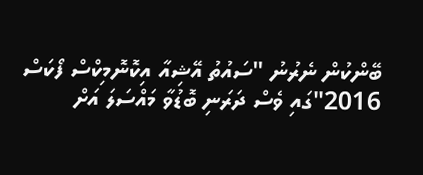ބޭންކުން ނެރުނު "ސައުތު އޭޝިއާ އިކޮނޮމިކްސް ފޯކަސް 2016"ގައި ވެސް ދަރަނި ބޮޑުވާ މައްސަލަ އަށް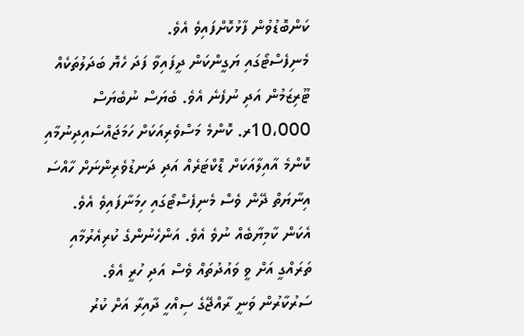ކަންބޮޑުވުން ފާޅުކޮށްފައިވެ އެވެ.
މެނިފެސްޓޯގައި ޔަގީންކަން ދީފައިވާ ފަދަ ހެޔޮ ބަދަލުތަކެއް ޓޫރިޒަމުން އަދި ނުފެނެ އެވެ. ބެޔަސް ނުބެޔަސް 10،000ރ. ކޮންމެ މަސްވެރިއަކަށް ހަމަޖައްސައިދިނުމާއި ކޮންމެ އާއިލާއަކަށް ޑޮކްޓަރެއް އަދި ދަނޑުވެރިންނަށް ހާއްސަ އިނާޔަތް ދޭން ވެސް މެނިފެސްޓޯގައި ހިމަނާފައިވެ އެވެ. އެކަން ކާމިޔާބެއް ނުވެ އެވެ. އަންހެނުންގެ ކުރިއެރުމާއި ތަރައްގީ އަށް ވީ ވައުދުތައް ވެސް އަދި ހުރީ އެވެ.
ސަރުކާރުން ވަނީ ރާއްޖޭގެ ސިއްހީ ދާއިރާ އަށް ކުރު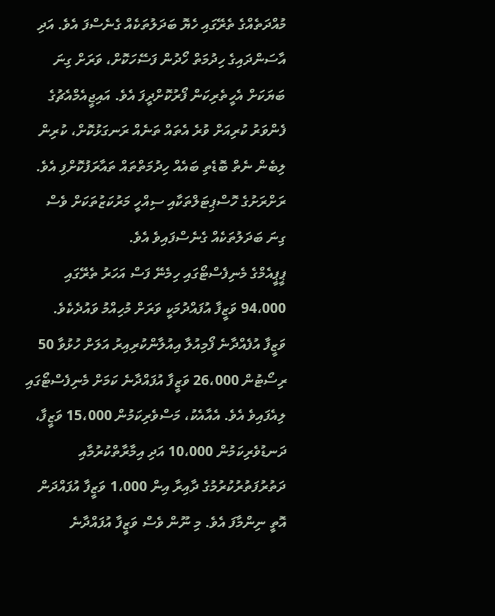މުއްދަތެއްގެ ތެރޭގައި ހެޔޮ ބަދަލުތަކެއް ގެނެސްފަ އެވެ. އަދި އާސަންދައިގެ ހިދުމަތް ހޯދުން ފަސޭހަކޮށް، ވަރަށް ގިނަ ބަޔަކަށް އެހީތެރިކަން ފޯރުކޮށްދީފަ އެވެ. އައިޖީއެމްއެޗުގެ ފެންވަރު ކުރިއަށް ވުރެ އެތައް ތަނެއް ރަނގަޅުކޮށް، ކުރިން ލިބެން ނެތް ބޮޑެތި ބައެއް ހިދުމަތްތައް ތައާރަފުކޮށްފި އެވެ. ރަށްރަށުގެ ހޮސްޕިޓަލްތަކާއި ސިއްހީ މަރުކަޒުތަކަށް ވެސް ގިނަ ބަދަލުތަކެއް ގެނެސްފައިވެ އެވެ.
ޕީޕީއެމްގެ މެނިފެސްޓޯގައި ހިމެނޭ ފަސް އަހަރު ތެރޭގައި 94،000 ވަޒީފާ އުފައްދުމަކީ ވަރަށް މުހިއްމު ވައުދެކެވެ.
ވަޒީފާ އުފެއްދާނެ ފޯމިއުލާ އިއުލާންކުރިއިރު އަލަށް ހުޅުވާ 50 ރިސޯޓުން 26،000 ވަޒީފާ އުފައްދާނެ ކަމަށް މެނިފެސްޓޯގައި ލިއެފައިވެ އެވެ. އެއާއެކު، މަސްވެރިކަމުން 15،000 ވަޒީފާ، ދަނޑުވެރިކަމުން 10،000 އަދި އިމާރާތްކުރުމާއި ދަތުރުފަތުރުކުރުމުގެ ދާއިރާ އިން 1،000 ވަޒީފާ އުފައްދަން އޮތީ ނިންމާފަ އެވެ. މި ނޫން ވެސް ވަޒީފާ އުފައްދާނެ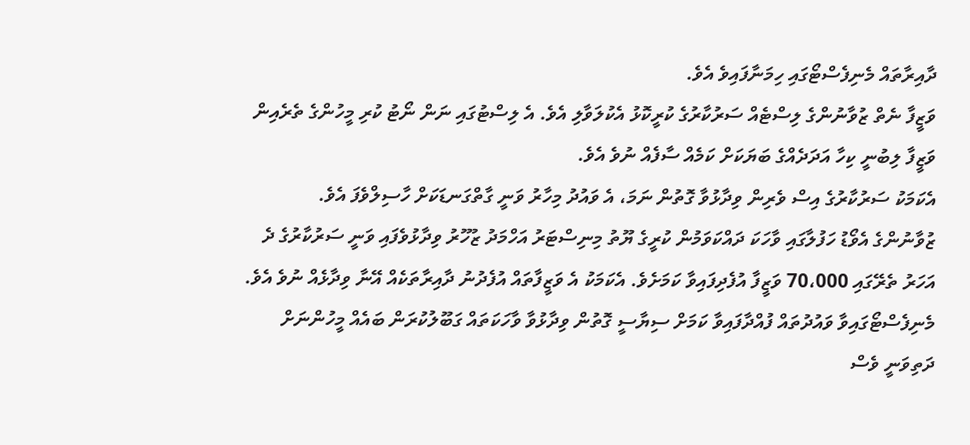ދާއިރާތައް މެނިފެސްޓޯގައި ހިމަނާފައިވެ އެވެ.
ވަޒީފާ ނެތް ޒުވާނުންގެ ލިސްޓެއް ސަރުކާރުގެ ކުރީކޮޅު އެކުލަވާލި އެވެ. އެ ލިސްޓުގައި ނަން ނޯޓު ކުރި މީހުންގެ ތެރެއިން ވަޒީފާ ލިބުނީ ކިހާ އަދަދެއްގެ ބަޔަކަށް ކަމެއް ސާފެއް ނުވެ އެވެ.
އެކަމަކު ސަރުކާރުގެ އިސް ވެރިން ވިދާޅުވާ ގޮތުން ނަމަ، އެ ވައުދު މިހާރު ވަނީ ގާތްގަނޑަކަށް ހާސިލްވެފަ އެވެ.
ޒުވާނުންގެ އެވޯޑު ހަފުލާގައި ވާހަކަ ދައްކަވަމުން ކުރީގެ ޔޫތު މިނިސްޓަރު އަހްމަދު ޒުހޫރު ވިދާޅުވެފައި ވަނީ ސަރުކާރުގެ ދެ އަހަރު ތެރޭގައި 70،000 ވަޒީފާ އުފެދިފައިވާ ކަމަށެވެ. އެކަމަކު އެ ވަޒީފާތައް އުފެދުނު ދާއިރާތަކެއް އޭނާ ވިދާޅެއް ނުވެ އެވެ. މެނިފެސްޓޯގައިވާ ވައުދުތައް ފުއްދާފައިވާ ކަމަށް ސިޔާސީ ގޮތުން ވިދާޅުވާ ވާހަކަތައް ގަބޫލުކުރަން ބައެއް މީހުންނަށް ދަތިވަނީ ވެސް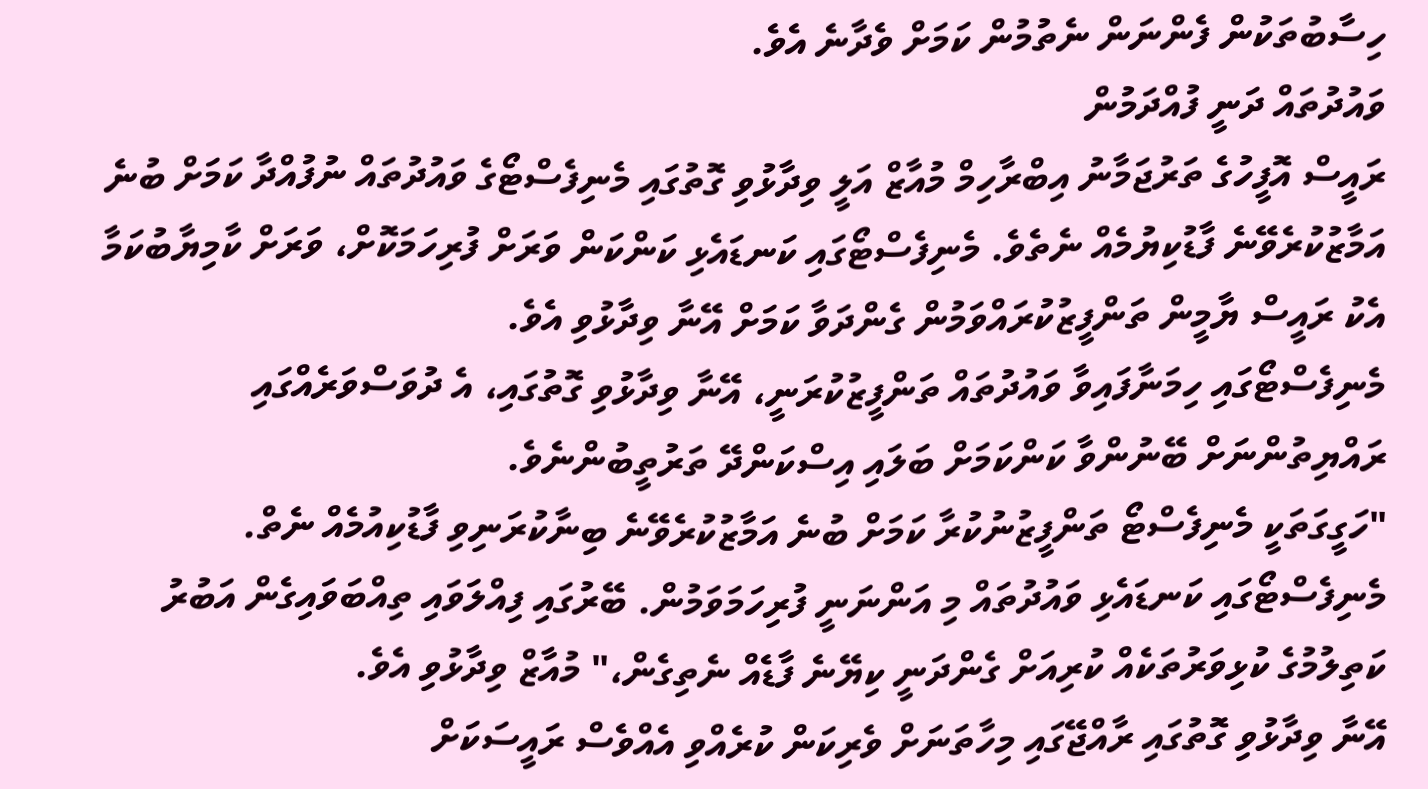ހިސާބުތަކުން ފެންނަން ނެތުމުން ކަމަށް ވެދާނެ އެވެ.
ވައުދުތައް ދަނީ ފުއްދަމުން
ރައީސް އޮފީހުގެ ތަރުޖަމާނު އިބްރާހިމް މުއާޒް އަލީ ވިދާޅުވި ގޮތުގައި މެނިފެސްޓޯގެ ވައުދުތައް ނުފުއްދާ ކަމަށް ބުނެ އަމާޒުކުރެވޭނެ ފާޑުކިޔުމެއް ނެތެވެ. މެނިފެސްޓޯގައި ކަނޑައެޅި ކަންކަން ވަރަށް ފުރިހަމަކޮށް، ވަރަށް ކާމިޔާބުކަމާ އެކު ރައީސް ޔާމީން ތަންފީޒުކުރައްވަމުން ގެންދަވާ ކަމަށް އޭނާ ވިދާޅުވި އެވެ.
މެނިފެސްޓޯގައި ހިމަނާފައިވާ ވައުދުތައް ތަންފީޒުކުރަނީ، އޭނާ ވިދާޅުވި ގޮތުގައި، އެ ދުވަސްވަރެއްގައި ރައްޔިތުންނަށް ބޭނުންވާ ކަންކަމަށް ބަލައި އިސްކަންދޭ ތަރުތީބުންނެވެ.
"ހަގީގަތަކީ މެނިފެސްޓޯ ތަންފީޒުނުކުރާ ކަމަށް ބުނެ އަމާޒުކުރެވޭނެ ބިނާކުރަނިވި ފާޑުކިއުމެއް ނެތް. މެނިފެސްޓޯގައި ކަނޑައެޅި ވައުދުތައް މި އަންނަނީ ފުރިހަމަވަމުން. ބޭރުގައި ފިއްލަވައި ތިއްބަވައިގެން އަބުރު ކަތިލުމުގެ ކުޅިވަރުތަކެއް ކުރިއަށް ގެންދަނީ ކިޔޭނެ ފާޑެއް ނެތިގެން،" މުއާޒް ވިދާޅުވި އެވެ.
އޭނާ ވިދާޅުވި ގޮތުގައި ރާއްޖޭގައި މިހާތަނަށް ވެރިކަން ކުރެއްވި އެއްވެސް ރައީސަކަށް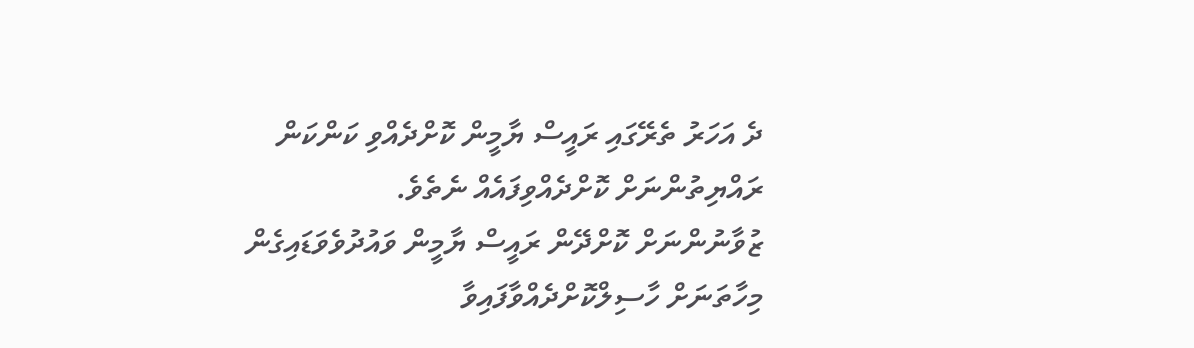ދެ އަހަރު ތެރޭގައި ރައީސް ޔާމީން ކޮށްދެއްވި ކަންކަން ރައްޔިތުންނަށް ކޮށްދެއްވިފައެއް ނެތެވެ.
ޒުވާނުންނަށް ކޮށްދޭން ރައީސް ޔާމީން ވައުދުވެވަޑައިގެން މިހާތަނަށް ހާސިލްކޮށްދެއްވާފައިވާ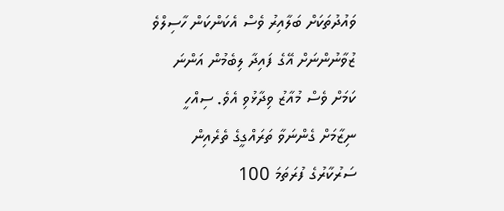ވައުދުތަކަށް ބަލާއިރު ވެސް އެކަންކަން ހާސިލްވެ ޒުވާނުންނަށް އޭގެ ފައިދާ ލިބެމުން އަންނަ ކަމަށް ވެސް މުއާޒު ވިދާޅުވި އެވެ. ސިއްހީ ނިޒާމަށް ގެންނަވާ ތަރައްގީގެ ތެރެއިން ސަރުކާރުގެ ފުރަތަމަ 100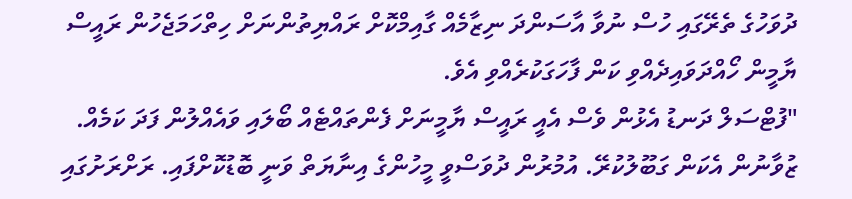ދުވަހުގެ ތެރޭގައި ހުސް ނުވާ އާސަންދަ ނިޒާމެއް ގާއިމްކޮށް ރައްޔިތުންނަށް ހިތްހަމަޖެހުން ރައީސް ޔާމީން ހޯއްދަވައިދެއްވި ކަން ފާހަގަކުރެއްވި އެވެ.
"ފުޓްސަލް ދަނޑު އެޅުން ވެސް އެއީ ރައީސް ޔާމީނަށް ފެންތައްޓެއް ބޯލައި ވައެއްލުން ފަދަ ކަމެއް. ޒުވާނުން އެކަން ގަބޫލުކުރޭ. އުމުރުން ދުވަސްވީ މީހުންގެ އިނާޔަތް ވަނީ ބޮޑުކޮށްފައި. ރަށްރަށުގައި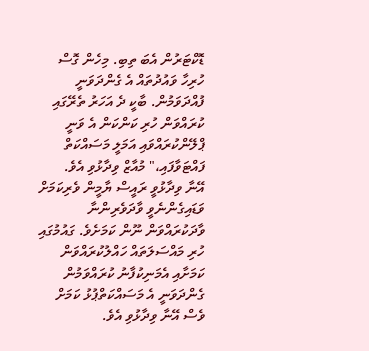ޑޮކްޓަރުން އެބަ ތިބި. މިހެން ގޮސް ހުރިހާ ވައުދުތައް އެ ގެންދަވަނީ ފުއްދަވަމުން. ބާކީ ދެ އަހަރު ތެރޭގައި ކުރައްވަން ހުރި ކަންކަން އެ ވަނީ ޕްލޭންކުރައްވައި އަމަލީ މަސައްކަތް ފައްޓަވާފައި،" މުއާޒް ވިދާޅުވި އެވެ.
އޭނާ ވިދާޅުވީ ރައީސް ޔާމީން ވެރިކަމަށް ވަޑައިގެންނެވީ ވާދަވެރިންނާ ވާދަކުރައްވަން ނޫން ކަމަށެވެ. ގައުމުގައި ހުރި މައްސަލަތައް ހައްލުކުރައްވަން ކަމަށާއި އެމަނިކުފާނު ކުރައްވަމުން ގެންދަވަނީ އެ މަސައްކަތްޕުޅު ކަމަށް ވެސް އޭނާ ވިދާޅުވި އެވެ.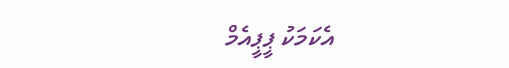އެކަމަކު ޕީޕީއެމް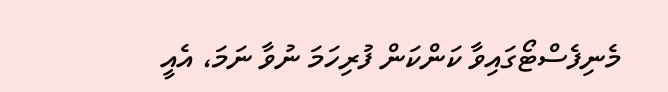މެނިފެސްޓޯގައިވާ ކަންކަން ފުރިހަމަ ނުވާ ނަމަ، އެއީ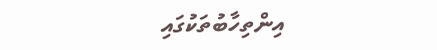އިންތިހާބުތަކުގައި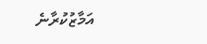އަމާޒުކުރާނެ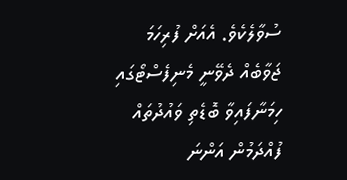ސުވާލެކެވެ. އެއަށް ފުރިހަމަ ޖަވާބެއް ދެވޭނީ މެނިފެސްޓޯގައި ހިމަނާފައިވާ ބޮޑެތި ވައުދުތައް ފުއްދަމުން އަންނަ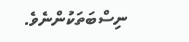ނިސްބަތަކުންނެވެ.